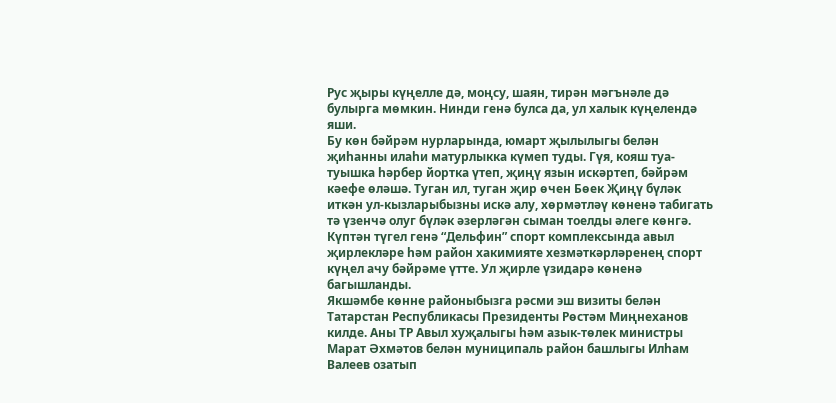Рус җыры күңелле дә, моңсу, шаян, тирән мәгънәле дә булырга мөмкин. Нинди генә булса да, ул халык күңелендә яши.
Бу көн бәйрәм нурларында, юмарт җылылыгы белән җиһанны илаһи матурлыкка күмеп туды. Гүя, кояш туа-туышка һәрбер йортка үтеп, җиңү язын искәртеп, бәйрәм кәефе өләшә. Туган ил, туган җир өчен Бөек Җиңү бүләк иткән ул-кызларыбызны искә алу, хөрмәтләү көненә табигать тә үзенчә олуг бүләк әзерләгән сыман тоелды әлеге көнгә.
Күптән түгел генә “Дельфин” спорт комплексында авыл җирлекләре һәм район хакимияте хезмәткәрләренең спорт күңел ачу бәйрәме үтте. Ул җирле үзидарә көненә багышланды.
Якшәмбе көнне районыбызга рәсми эш визиты белән Татарстан Республикасы Президенты Рөстәм Миңнеханов килде. Аны ТР Авыл хуҗалыгы һәм азык-төлек министры Марат Әхмәтов белән муниципаль район башлыгы Илһам Валеев озатып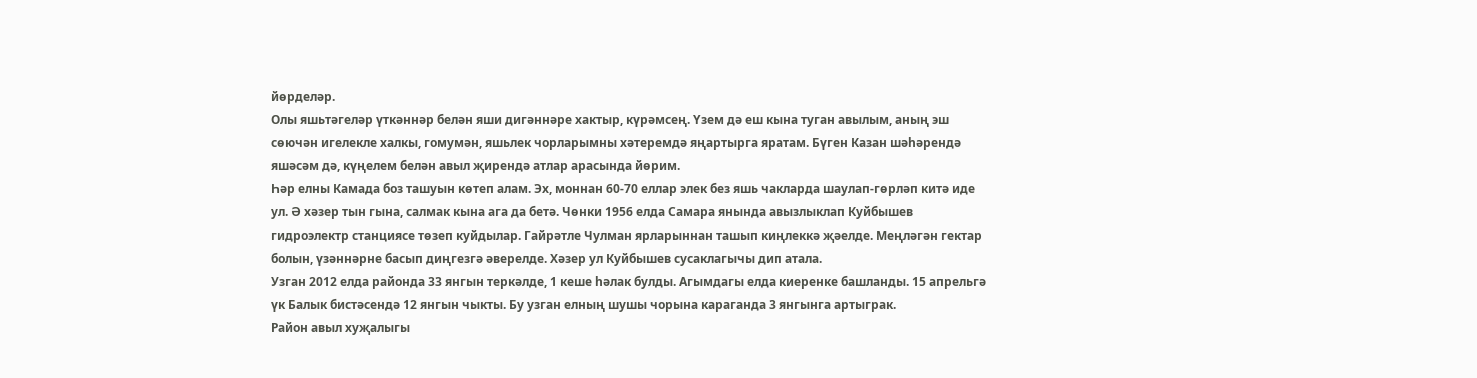йөрделәр.
Олы яшьтәгеләр үткәннәр белән яши дигәннәре хактыр, күрәмсең. Үзем дә еш кына туган авылым, аның эш сөючән игелекле халкы, гомумән, яшьлек чорларымны хәтеремдә яңартырга яратам. Бүген Казан шәһәрендә яшәсәм дә, күңелем белән авыл җирендә атлар арасында йөрим.
Һәр елны Камада боз ташуын көтеп алам. Эх, моннан 60-70 еллар элек без яшь чакларда шаулап-гөрләп китә иде ул. Ә хәзер тын гына, салмак кына ага да бетә. Чөнки 1956 елда Самара янында авызлыклап Куйбышев гидроэлектр станциясе төзеп куйдылар. Гайрәтле Чулман ярларыннан ташып киңлеккә җәелде. Меңләгән гектар болын, үзәннәрне басып диңгезгә әверелде. Хәзер ул Куйбышев сусаклагычы дип атала.
Узган 2012 елда районда 33 янгын теркәлде, 1 кеше һәлак булды. Агымдагы елда киеренке башланды. 15 апрельгә үк Балык бистәсендә 12 янгын чыкты. Бу узган елның шушы чорына караганда 3 янгынга артыграк.
Район авыл хуҗалыгы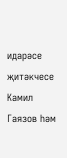идарәсе җитәкчесе Камил Гаязов һәм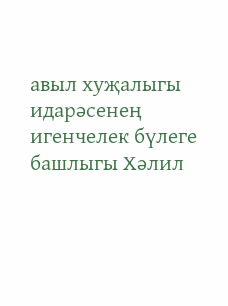авыл хуҗалыгы идарәсенең игенчелек бүлеге башлыгы Хәлил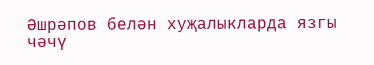Әшрәпов белән хуҗалыкларда язгы чәчү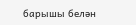барышы белән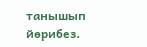танышып йөрибез.